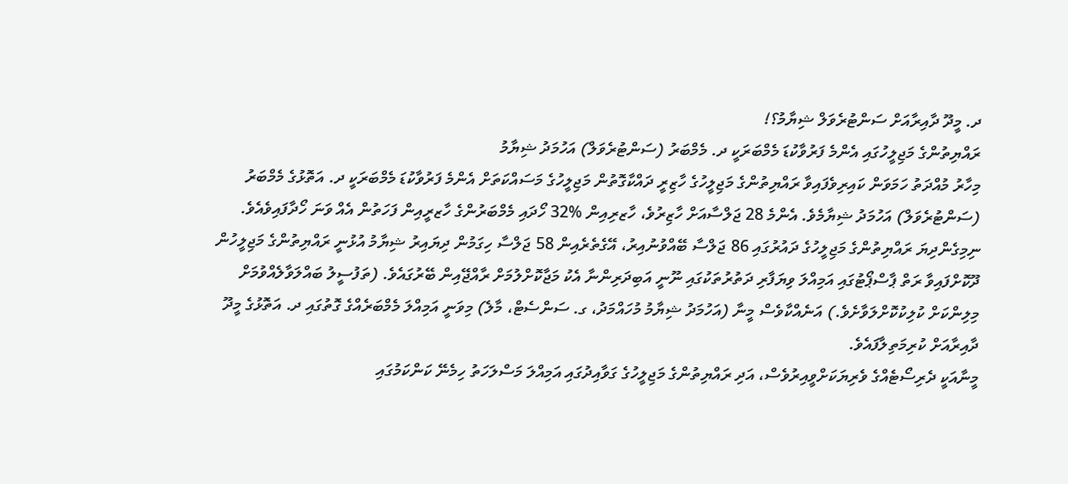ދ. މީދޫ ދާއިރާއަށް ސަންޓުރެވަލް ޝިޔާމު؟!
ރައްޔިތުންގެ މަޖިލީހުގައި އެންމެ ފަރުވާކުޑަ މެމްބަރަކީ ދ. މެމްބަރު (ސަންޓުރެވަލް) އަހުމަދު ޝިޔާމު
މިހާރު މުއްދަތު ހަމަވަން ކައިރިވެފައިވާ ރައްޔިތުންގެ މަޖިލީހުގެ ހާޒިރީ ދައްކާގޮތުން މަޖިލީހުގެ މަސައްކަތަށް އެންމެ ފަރުވާކުޑަ މެމްބަރަކީ ދ. އަތޮޅުގެ މެމްބަރު (ސަންޓުރެވަލް) އަހުމަދު ޝިޔާމެވެ. އެންމެ 28 ޖަލްސާއަށް ހާޒިރުވެ، ހާޒރިއިން %32 ހޯދައި މެމްބަރުންގެ ހާޒރީއިން ފަހަތުން އެއް ވަނަ ހޯދާފައިވެއެވެ. ނިމިގެންދިޔަ ރައްޔިތުންގެ މަޖިލީހުގެ ދައުރުގައި 86 ޖަލްސާ ބޭއްވުނުއިރު، އޭގެތެރެއިން 58 ޖަލްސާ ހިގަމުން ދިޔައިރު ޝިޔާމު އުޅުނީ ރައްޔިތުންގެ މަޖިލީހުން ދޫކޮށްފައިވާ ރަތް ޕާސްޕޯޓުގައި އަމިއްލަ ވިޔަފާރި ދަތުރުތަކުގައި ނޫނީ އަބިދަރިންނާ އެކު މަޖާކޮށްލުމަށް ރާއްޖޭއިން ބޭރުގައެވެ. (ތަފުސީލު ބައްލަވާލެއްވުމަށް މިލިންކަށް ކުލިކުކޮށްލަވާށެވެ.) އަނެއްކާވެސް މީނާ (އަހުމަދު ޝިޔާމު މުހައްމަދު، ގ. ސަންސެޓް، މާލެ) މިވަނީ އަމިއްލަ މެމްބަރެއްގެ ގޮތުގައި ދ. އަތޮޅުގެ މީދޫ ދާއިރާއަށް ކުރިމަތިލާފައެވެ.
މީނާއަކީ ދެރިސޯޓެއްގެ ވެރިޔަކަށްވީއިރުވެސް، އަދި ރައްޔިތުންގެ މަޖިލީހުގެ ގަވާއިދުގައި އަމިއްލަ މަސްލަހަތު ހިމެނޭ ކަންކަމުގައި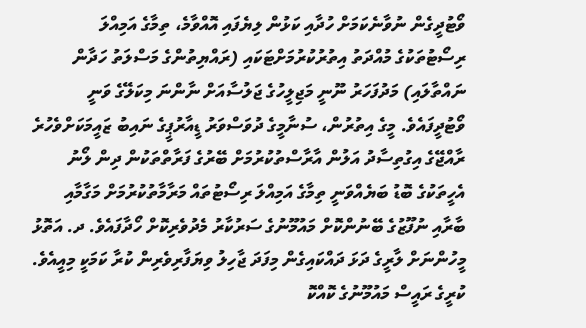ވޯޓުދީގެން ނުވާނެކަމަށް ހުދާއި ކަޅުން ލިޔެފައި އޮއްވާމެ، ތިމާގެ އަމިއްލަ ރިސޯޓުތަކުގެ މުއްދަތު އިތުރުކުރުމަށްޓަކައި (ރައްޔިތުންގެ މަސްލަތު ހަދާން ނައްތާލައި) މަދުފަހަރު ނޫނީ މަޖިލީހުގެ ޖަލުސާއަށް ނާންނަ މިކަލޭގެ ވަނީ ވޯޓުދީފައެވެ. މީގެ އިތުރުން، ސުނާމީގެ ދުވަސްވަރު ޑީއާރުޕީގެ ނައިބު ޒައީމަކަށްވެހުރެ ރާއްޖޭގެ އިގުތިސާދު އަލުން އާރާސްތުކުރުމަށް ބޭރުގެ ފަރާތްތަކުން ދިން ލޯނު އެހީތަކުގެ ބޮޑު ބަޔެއްވަނީ ތިމާގެ އަމިއްލަ ރިސޯޓުތައް މަރާމާތުކުރުމަށް މަގާމާއި ބާރާއި ނުފޫޒުގެ ބޭނުންކޮށް މައުމޫނުގެ ސަރުކާރު މެދުވެރިކޮށް ހޯދާފައެވެ. ދ. އަތޮޅު މީހުންނަށް ލާރީގެ ދަޅަ ދައްކައިގެން މިފަދަ ޖާހިލު ވިޔަފާރިވެރިން ކުރާ ކަމަކީ މިއީއެވެ.
ކުރީގެ ރައީސް މައުމޫނުގެ ކޮއްކޮ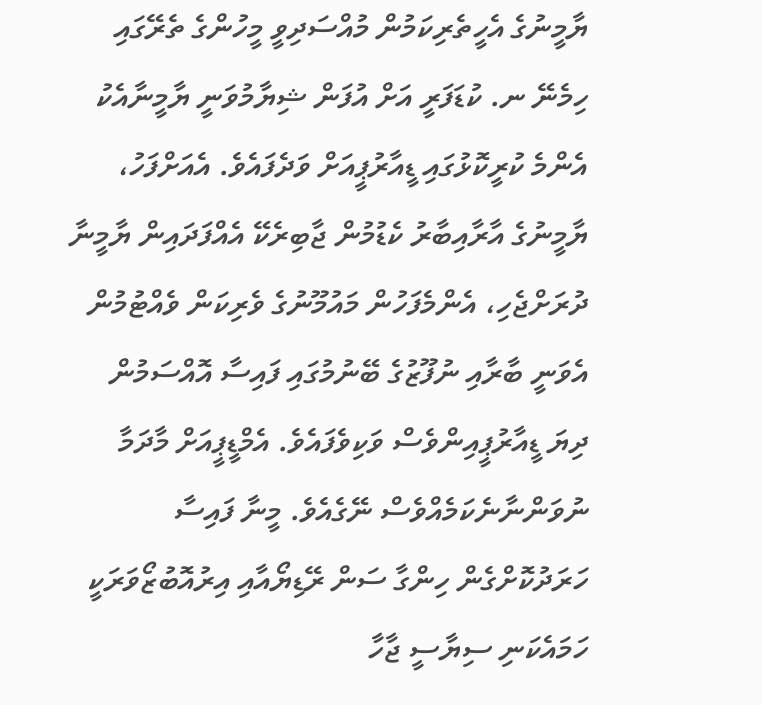ޔާމީނުގެ އެހީތެރިކަމުން މުއްސަދިވީ މީހުންގެ ތެރޭގައި ހިމެނޭ ނ. ކުޑަފަރީ އަށް އުފަން ޝިޔާމުވަނީ ޔާމީނާއެކު އެންމެ ކުރީކޮޅުގައި ޑީއާރުޕީއަށް ވަދެފައެވެ. އެއަށްފަހު، ޔާމީނުގެ އާރާއިބާރު ކެޑުމުން ޖާބިރެކޭ އެއްފަދައިން ޔާމީނާ ދުރަށްޖެހި، އެންމެފަހުން މައުމޫނުގެ ވެރިކަން ވެއްޓުމުން އެވަނީ ބާރާއި ނުފޫޒުގެ ބޭނުމުގައި ފައިސާ އޮއްސަމުން ދިޔަ ޑީއާރުޕީއިންވެސް ވަކިވެފައެވެ. އެމްޑީޕީއަށް މާދަމާ ނުވަންނާނެކަމެއްވެސް ނޭގެއެވެ. މީނާ ފައިސާ ހަރަދުކޮށްގެން ހިންގާ ސަން ރޭޑިޔޯއާއި އިރުއޮބުޒޯވަރަކީ ހަމައެކަނި ސިޔާސީ ޖާހާ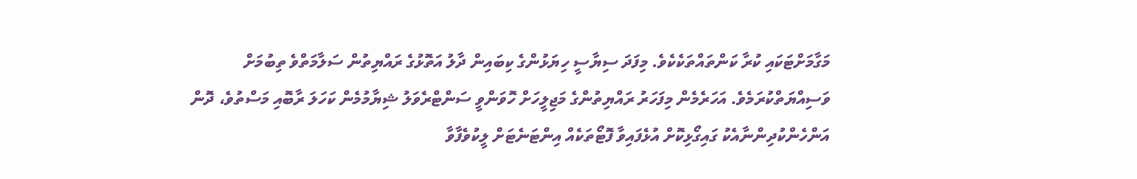މަގާމަށްޓަކައި ކުރާ ކަންތައްތަކެކެވެ. މިފަދަ ސިޔާސީ ހިޔަޅުންގެ ކިބައިން ދާލު އަތޮޅުގެ ރައްޔިތުން ސަލާމަތްވެ ތިބުމަށް ވަސިއްޔަތްކުރަމެވެ. އަހަރެމެން މިފަހަރު ރައްޔިތުންގެ މަޖިލީހަށް ހޮވަންވީ ސަންޓްރެވަލު ޝިޔާމުމެން ކަހަލަ ރާބޮއި މަސްތުވެ، ދޮން އަންހެންކުދިންނާއެކު ގައިގޯޅިކޮށް އުޅެފައިވާ ފޮޓޯތަކެއް އިންޓަނެޓަށް ލީކުވެފާވާ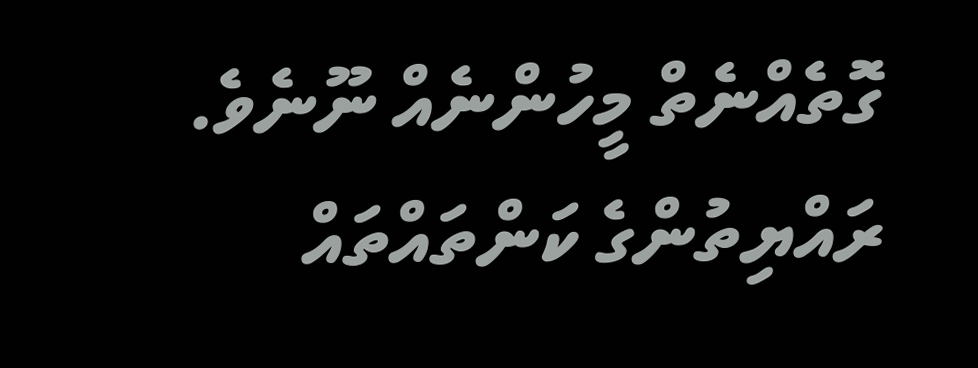ގޮތެއްނެތް މީހުންނެއް ނޫނެވެ.
ރައްޔިތުންގެ ކަންތައްތައް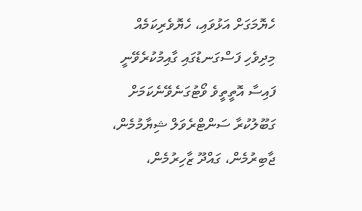ހެޔޮމަގަށް އަޅުވައި، ހެޔޮވެރިކަމެއް މިދިވެހި ފަސްގަނޑުގައި ގާއިމުކުރެވޭނީ ފައިސާ އޮތީތީވެ ވޯޓުގަނެވޭނެކަމަށް ގަބޫލުކުރާ ސަންޓްރެވަލް ޝިޔާމުމެން، ޖާބިރުމެން، ގައްދޫ ޒާހިރުމެން،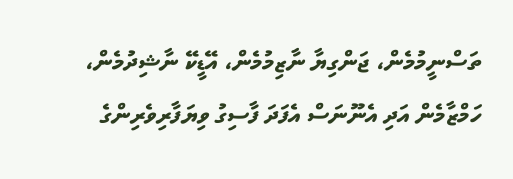ތަސްނީމުމެން، ޖަންގިޔާ ނާޒިމުމެން، އޭޑީކޭ ނާޝިދުމެން، ހަމްޒާމެން އަދި އެނޫނަސް އެފަދަ ފާސިގު ވިޔަފާރިވެރިންގެ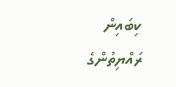ކިބައިން ރައްޔިތުންގެ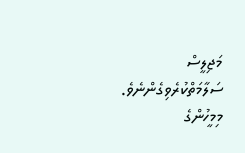މަޖިލީސް ސަލާމަތްކުރެވިގެންނެވެ. މިމީހުންގެ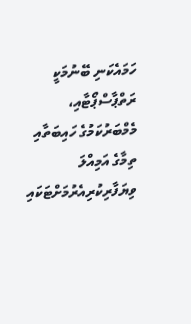ހަމައެކަނި ބޭނުމަކީ ރަތްޕާސްޕޯޓާއި، މެމްބަރުކަމުގެ ހައިބަތާއި ތިމާގެ އަމިއްލަ ވިޔަފާރިކުރިއެރުމަށްޓަކައި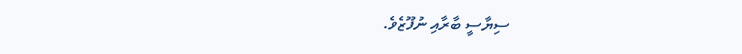ސިޔާސީ ބާރާއި ނުފޫޒެވެ.